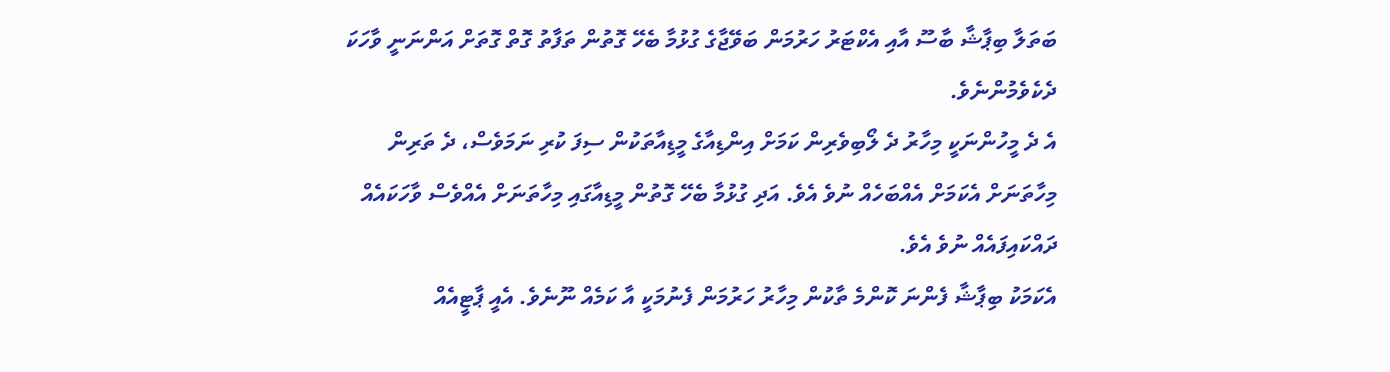ބަތަލާ ބިޕާޝާ ބާސޫ އާއި އެކްޓަރު ހަރުމަން ބަވޭޖާގެ ގުޅުމާ ބެހޭ ގޮތުން ތަފާތު ގޮތް ގޮތަށް އަންނަނީ ވާހަކަ ދެކެވެމުންނެވެ.
އެ ދެ މީހުންނަކީ މިހާރު ދެ ލޯބިވެރިން ކަމަށް އިންޑިއާގެ މީޑިއާތަކުން ސިފަ ކުރި ނަމަވެސް، ދެ ތަރިން މިހާތަނަށް އެކަމަށް އެއްބަހެއް ނުވެ އެވެ. އަދި ގުޅުމާ ބެހޭ ގޮތުން މީޑިއާގައި މިހާތަނަށް އެއްވެސް ވާހަކައެއް ދައްކައިފައެއް ނުވެ އެވެ.
އެކަމަކު ބިޕާޝާ ފެންނަ ކޮންމެ ތާކުން މިހާރު ހަރުމަން ފެނުމަކީ އާ ކަމެއް ނޫނެވެ. އެއީ ޕާޓީއެއް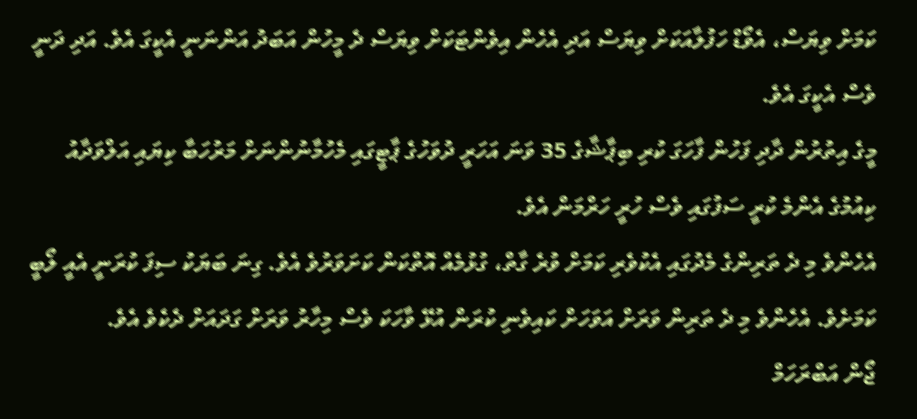ކަމަށް ވިޔަސް، އެވޯޑް ހަފުލާއަކަށް ވިޔަސް އަދި އެހެން އިވެންޓަކަށް ވިޔަސް ދެ މީހުން އަބަދު އަންނަނީ އެކީގަ އެވެ. އަދި ދަނީ ވެސް އެކީގަ އެވެ.
މީގެ އިތުރުން ދާދި ފަހުން ފާހަގަ ކުރި ބިޕާޝާގެ 35 ވަނަ އަހަރީ ދުވަހުގެ ޕާޓީގައި މެހުމާނުންނަށް މަރުހަބާ ކިޔައި އަލްވަދާއު ކިއުމުގެ އެންމެ ކުރީ ސަފުގައި ވެސް ހުރީ ހަރްމަން އެވެ.
އެހެންވެ މި ދެ ތަރިންގެ މެދުގައި އެކުވެރި ކަމަށް ވުރެ ގާތް، ގުޅުމެއް އޮތްކަން ކަށަވަރުވެ އެވެ. ގިނަ ބަޔަކު ސިފަ ކުރަނީ އެއީ ލޯބީ ކަމަށެވެ. އެހެންވެ މި ދެ ތަރިން ވަރަށް އަވަހަށް ކައިވެނި ކުރަން އުޅޭ ވާހަކަ ވެސް މިހާރު ވަރަށް ގަދައަށް ދެކެވެ އެވެ.
ޖޯން އަބްރަހަމް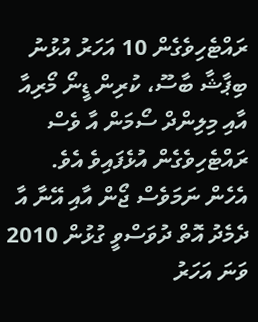ރައްޓެހިވެގެން 10 އަހަރު އުޅުނު ބިޕާޝާ ބާސޫ، ކުރިން ޑީނޯ މޯރިއާ އާއި މިލިންދް ސޯމަން އާ ވެސް ރައްޓެހިވެގެން އުޅެފައިވެ އެވެ.
އެހެން ނަމަވެސް ޖޯން އާއި އޭނާ އާ ދެމެދު އޮތް ދުވަސްވީ ގުޅުން 2010 ވަނަ އަހަރު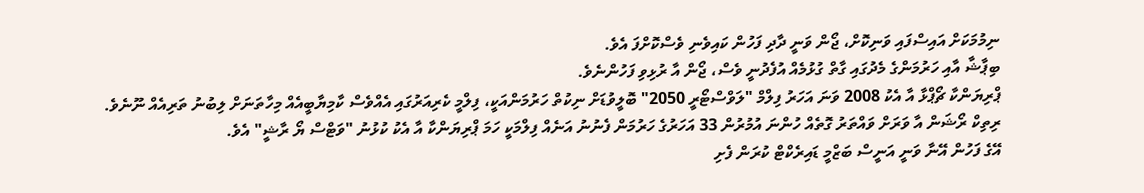ނިމުމަކަށް އައިސްފައި ވަނިކޮށް، ޖޯން ވަނީ ދާދި ފަހުން ކައިވެނި ވެސްކޮށްފަ އެވެ.
ބިޕާޝާ އާއި ހަރުމަންގެ މެދުގައި ގާތް ގުޅުމެއް އުފެދުނީ ވެސް، ޖޯން އާ ރުޅިވި ފަހުންނެވެ.
ޕްރިޔަންކާ ޗޯޕްޅާ އާ އެކު 2008 ވަނަ އަހަރު ފިލްމް "ލަވްސްޓޯރީ 2050" ބޮލީވުޑަށް ނިކުތް ހަރުމަންއަކީ، ފިލްމީ ކެރިއަރުގައި އެއްވެސް ކާމިޔާބީއެއް މިހާތަނަށް ލިބުނު ތަރިއެއް ނޫނެވެ.
ރިތިކް ރޯޝަން އާ ވަރަށް ވައްތަރު ގޮތެއް ހުންނަ އުމުރުން 33 އަހަރުގެ ހަރުމަން ފެނުނު އަނެއް ފިލްމަކީ ހަމަ ޕްރިޔަންކާ އާ އެކު ކުޅުނު "ވަޓްސް ޔޯ ރާޝީ" އެވެ.
އޭގެ ފަހުން އޭނާ ވަނީ އަނީސް ބަޒްމީ ޑައިރެކްޓް ކުރަން ފެށި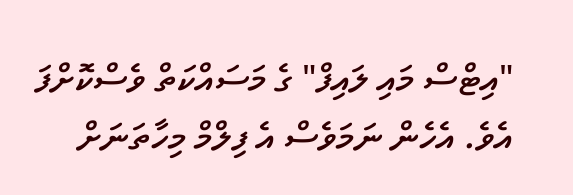"އިޓްސް މައި ލައިފް" ގެ މަސައްކަތް ވެސްކޮށްފަ އެވެ. އެހެން ނަމަވެސް އެ ފިލްމް މިހާތަނަށް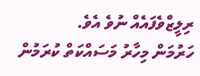ރިލީޒްވެފައެއް ނުވެ އެވެ.
ހަރުމަން މިހާރު މަސައްކަތް ކުރަމުން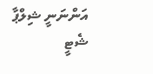އަންނަނީ ޝިލްޕާ ޝެޓީ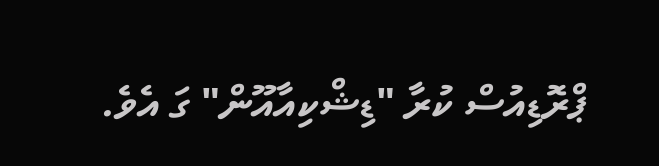ޕްރޮޑިއުސް ކުރާ "ޑިޝްކިއާއޫން" ގަ އެވެ.